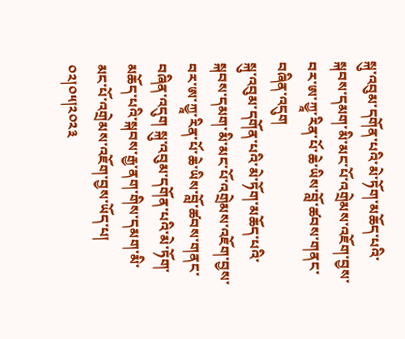སྐུ་འབུམ་དགོན་པའི་མེ་ཏོག་མཆོད་པའི་སྐབས་དམག་མི་མང་པོ་འགྲེམས་འཇོག་བྱས་བར་ཨ་ཀྱཱ་རིན་པོ་ཆེ་ཡིས་བློ་ཚབས་གནང་བཞིན་འདུག
སྐུ་འབུམ་དགོན་པའི་མེ་ཏོག་མཆོད་པའི་སྐབས་དམག་མི་མང་པོ་འགྲེམས་འཇོག་བྱས་བར་ཨ་ཀྱཱ་རིན་པོ་ཆེ་ཡིས་བློ་ཚབས་གནང་བཞིན་འདུག སྐུ་འབུམ་དགོན་པའི་མེ་ཏོག་མཆོད་པའི་སྐབས་རྒྱ་ནག་གིས་དམག་མི་མང་པོ་འགྲེམས་འཇོག་བྱས་ཡོད་པ། ༠༢།༠༥།༢༠༢༣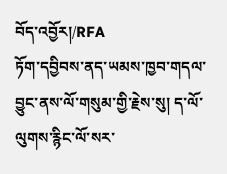བོད་འབྱོར།/RFA
ཏོག་དབྱིབས་ནད་ཡམས་ཁྱབ་གདལ་བྱུང་ནས་ལོ་གསུམ་གྱི་རྗེས་སུ། ད་ལོ་ལུགས་རྙིང་ལོ་སར་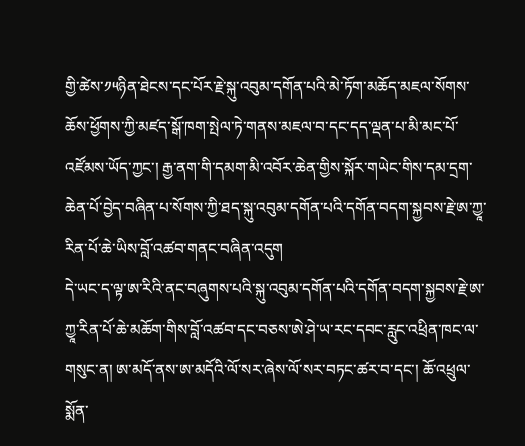གྱི་ཚེས་༡༥ཉིན་ཐེངས་དང་པོར་རྗེ་སྐུ་འབུམ་དགོན་པའི་མེ་ཏོག་མཆོད་མཇལ་སོགས་ཆོས་ཕྱོགས་ཀྱི་མཛད་སྒོ་ཁག་སྤེལ་ཏེ་གནས་མཇལ་བ་དང་དད་ལྡན་པ་མི་མང་པོ་འཛོམས་ཡོད་ཀྱང་། རྒྱ་ནག་གི་དམག་མི་འབོར་ཆེན་གྱིས་སྐོར་གཡེང་གིས་དམ་དྲག་ཆེན་པོ་བྱེད་བཞིན་པ་སོགས་ཀྱི་ཐད་སྐུ་འབུམ་དགོན་པའི་དགོན་བདག་སྐྱབས་རྗེ་ཨ་ཀྱཱ་རིན་པོ་ཆེ་ཡིས་བློ་འཚབ་གནང་བཞིན་འདུག
དེ་ཡང་ད་ལྟ་ཨ་རིའི་ནང་བཞུགས་པའི་སྐུ་འབུམ་དགོན་པའི་དགོན་བདག་སྐྱབས་རྗེ་ཨ་ཀྱཱ་རིན་པོ་ཆེ་མཆོག་གིས་བློ་འཚབ་དང་བཅས་ཨེ་ཤེ་ཡ་རང་དབང་རླུང་འཕྲིན་ཁང་ལ་གསུང་ན། ཨ་མདོ་ནས་ཨ་མདོའི་ལོ་སར་ཞེས་ལོ་སར་བཏང་ཚར་བ་དང་། ཆོ་འཕྲུལ་སྨོན་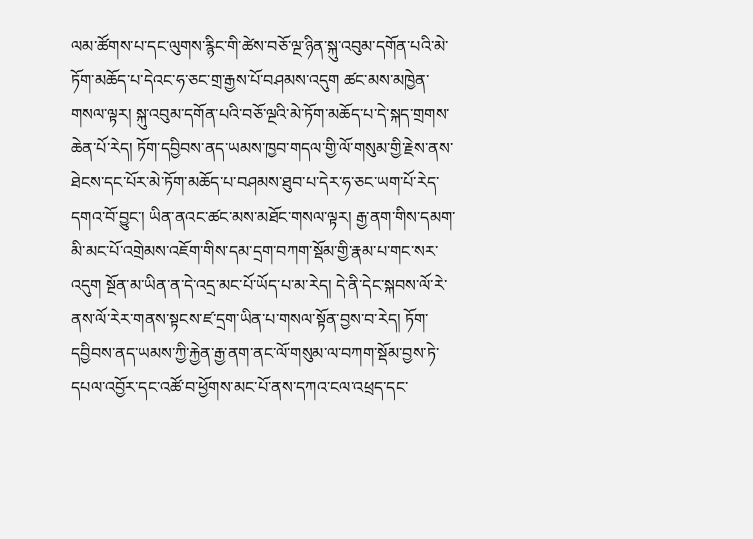ལམ་ཚོགས་པ་དང་ལུགས་རྙིང་གི་ཚེས་བཅོ་ལྔ་ཉིན་སྐུ་འབུམ་དགོན་པའི་མེ་ཏོག་མཆོད་པ་དེའང་ཧ་ཅང་གྲ་རྒྱས་པོ་བཤམས་འདུག ཚང་མས་མཁྱེན་གསལ་ལྟར། སྐུ་འབུམ་དགོན་པའི་བཅོ་ལྔའི་མེ་ཏོག་མཆོད་པ་དེ་སྐད་གྲགས་ཆེན་པོ་རེད། ཏོག་དབྱིབས་ནད་ཡམས་ཁྱབ་གདལ་གྱི་ལོ་གསུམ་གྱི་རྗེས་ནས་ཐེངས་དང་པོར་མེ་ཏོག་མཆོད་པ་བཤམས་ཐུབ་པ་དེར་ཧ་ཅང་ཡག་པོ་རེད་དགའ་བོ་བྱུང་། ཡིན་ནའང་ཚང་མས་མཐོང་གསལ་ལྟར། རྒྱ་ནག་གིས་དམག་མི་མང་པོ་འགྲེམས་འཇོག་གིས་དམ་དྲག་བཀག་སྡོམ་གྱི་རྣམ་པ་གང་སར་འདུག སྔོན་མ་ཡིན་ན་དེ་འདྲ་མང་པོ་ཡོད་པ་མ་རེད། དེ་ནི་དེང་སྐབས་ལོ་རེ་ནས་ལོ་རེར་གནས་སྟངས་ཛ་དྲག་ཡིན་པ་གསལ་སྟོན་བྱས་བ་རེད། ཏོག་དབྱིབས་ནད་ཡམས་ཀྱི་རྐྱེན་རྒྱ་ནག་ནང་ལོ་གསུམ་ལ་བཀག་སྡོམ་བྱས་ཏེ་དཔལ་འབྱོར་དང་འཚོ་བ་ཕྱོགས་མང་པོ་ནས་དཀའ་ངལ་འཕྲད་དང་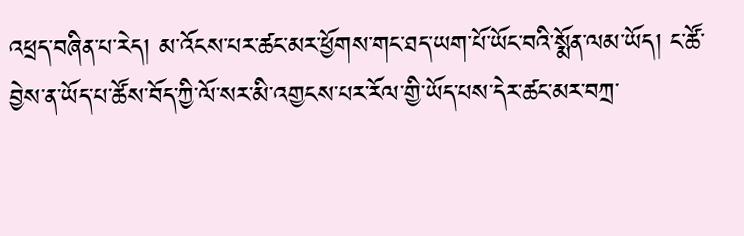འཕྲད་བཞིན་པ་རེད། མ་འོངས་པར་ཚང་མར་ཕྱོགས་གང་ཐད་ཡག་པོ་ཡོང་བའི་སྨོན་ལམ་ཡོད། ང་ཚོ་བྱེས་ན་ཡོད་པ་ཚོས་བོད་ཀྱི་ལོ་སར་མི་འགྱངས་པར་རོལ་གྱི་ཡོད་པས་དེར་ཚང་མར་བཀྲ་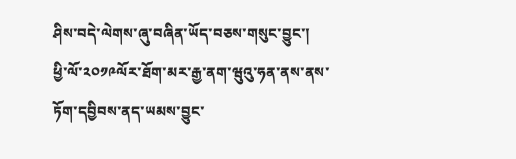ཤིས་བདེ་ལེགས་ཞུ་བཞིན་ཡོད་བཅས་གསུང་བྱུང་།
ཕྱི་ལོ་༢༠༡༩ལོར་ཐོག་མར་རྒྱ་ནག་ཝུའུ་ཧན་ནས་ནས་ཏོག་དབྱིབས་ནད་ཡམས་བྱུང་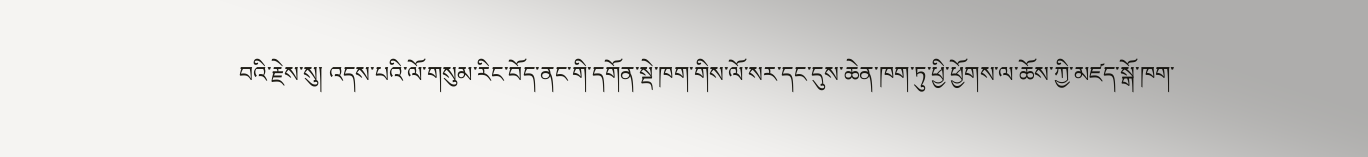བའི་རྗེས་སུ། འདས་པའི་ལོ་གསུམ་རིང་བོད་ནང་གི་དགོན་སྡེ་ཁག་གིས་ལོ་སར་དང་དུས་ཆེན་ཁག་ཏུ་ཕྱི་ཕྱོགས་ལ་ཆོས་ཀྱི་མཛད་སྒོ་ཁག་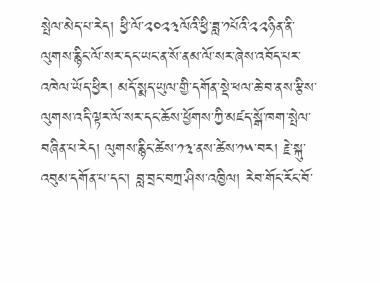སྤེལ་མེད་པ་རེད། ཕྱི་ལོ་༢༠༢༣ལོའི་ཕྱི་ཟླ་༡པོའི་༢༢ཉིན་ནི་ལུགས་རྙིང་ལོ་སར་དང་ཡང་ན་སོ་ནམ་ལོ་སར་ཞེས་འབོད་པར་འཁེལ་ཡོད་ཕྱིར། མདོ་སྨད་ཡུལ་གྱི་དགོན་སྡེ་ཕལ་ཆེ་བ་ནས་རྩིས་ལུགས་འདི་ལྟར་ལོ་སར་དང་ཆོས་ཕྱོགས་ཀྱི་མཛད་སྒོ་ཁག་སྤེལ་བཞིན་པ་རེད། ལུགས་རྙིང་ཚེས་༡༣་ནས་ཚེས་༡༥་བར། རྗེ་སྐུ་འབུམ་དགོན་པ་དང་། བླ་བྲང་བཀྲ་ཤིས་འཁྱིལ། རེབ་གོང་རོང་བོ་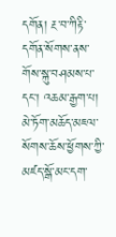དགོན། རྔ་བ་ཀིརྟི་དགོན་སོགས་ནས་གོས་སྐུ་བཤམས་པ་དང་། འཆམ་རྒྱག་པ། མེ་ཏོག་མཆོད་མཇལ་སོགས་ཆོས་ཕྱོགས་ཀྱི་མཛད་སྒོ་མང་དག་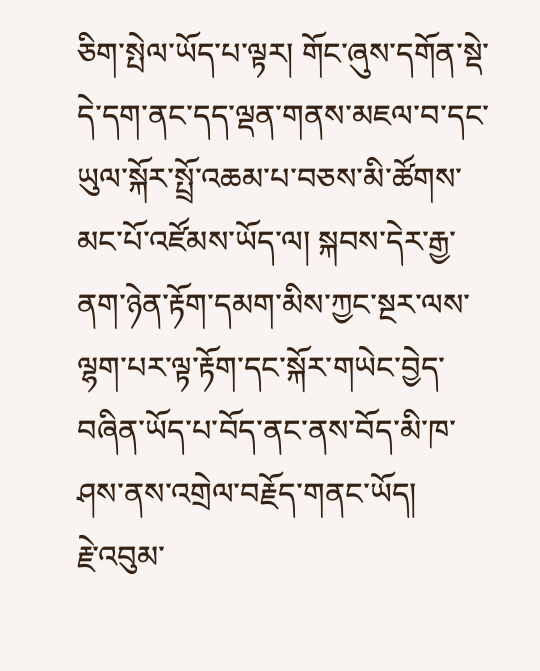ཅིག་སྤེལ་ཡོད་པ་ལྟར། གོང་ཞུས་དགོན་སྡེ་དེ་དག་ནང་དད་ལྡན་གནས་མཇལ་བ་དང་ཡུལ་སྐོར་སྤྲོ་འཆམ་པ་བཅས་མི་ཚོགས་མང་པོ་འཛོམས་ཡོད་ལ། སྐབས་དེར་རྒྱ་ནག་ཉེན་རྟོག་དམག་མིས་ཀྱང་སྔར་ལས་ལྷག་པར་ལྟ་རྟོག་དང་སྐོར་གཡེང་བྱེད་བཞིན་ཡོད་པ་བོད་ནང་ནས་བོད་མི་ཁ་ཤས་ནས་འགྲེལ་བརྗོད་གནང་ཡོད།
རྗེ་འབུམ་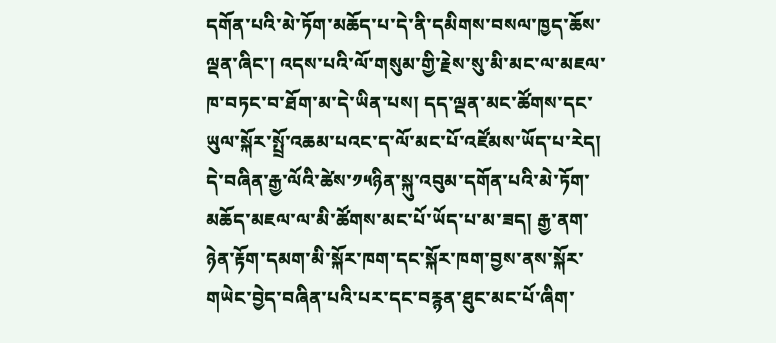དགོན་པའི་མེ་ཏོག་མཆོད་པ་དེ་ནི་དམིགས་བསལ་ཁྱད་ཆོས་ལྡན་ཞིང་། འདས་པའི་ལོ་གསུམ་གྱི་རྗེས་སུ་མི་མང་ལ་མཇལ་ཁ་བཏང་བ་ཐོག་མ་དེ་ཡིན་པས། དད་ལྡན་མང་ཚོགས་དང་ཡུལ་སྐོར་སྤྲོ་འཆམ་པའང་ད་ལོ་མང་པོ་འཛོམས་ཡོད་པ་རེད། དེ་བཞིན་རྒྱ་ལོའི་ཚེས་༡༥ཉིན་སྐུ་འབུམ་དགོན་པའི་མེ་ཏོག་མཆོད་མཇལ་ལ་མི་ཚོགས་མང་པོ་ཡོད་པ་མ་ཟད། རྒྱ་ནག་ཉེན་རྟོག་དམག་མི་སྐོར་ཁག་དང་སྐོར་ཁག་བྱས་ནས་སྐོར་གཡེང་བྱེད་བཞིན་པའི་པར་དང་བརྙན་ཐུང་མང་པོ་ཞིག་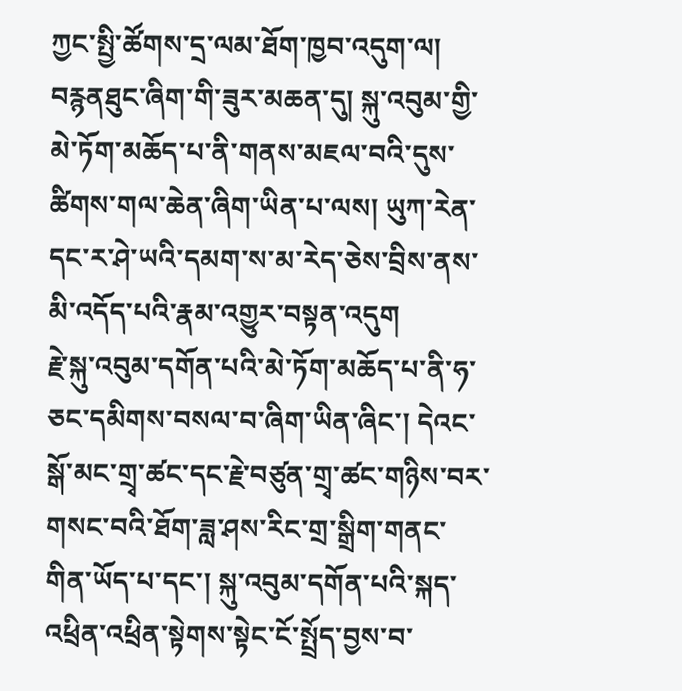ཀྱང་སྤྱི་ཚོགས་དྲ་ལམ་ཐོག་ཁྱབ་འདུག་ལ། བརྙནཐུང་ཞིག་གི་ཟུར་མཆན་དུ། སྐུ་འབུམ་གྱི་མེ་ཏོག་མཆོད་པ་ནི་གནས་མཇལ་བའི་དུས་ཚིགས་གལ་ཆེན་ཞིག་ཡིན་པ་ལས། ཡུཀ་རེན་དང་ར་ཤེ་ཡའི་དམག་ས་མ་རེད་ཅེས་བྲིས་ནས་མི་འདོད་པའི་རྣམ་འགྱུར་བསྟན་འདུག
རྗེ་སྐུ་འབུམ་དགོན་པའི་མེ་ཏོག་མཆོད་པ་ནི་ཧ་ཅང་དམིགས་བསལ་བ་ཞིག་ཡིན་ཞིང་། དེའང་སྒོ་མང་གྲྭ་ཚང་དང་རྗེ་བཙུན་གྲྭ་ཚང་གཉིས་བར་གསང་བའི་ཐོག་ཟླ་ཤས་རིང་གྲ་སྒྲིག་གནང་གིན་ཡོད་པ་དང་། སྐུ་འབུམ་དགོན་པའི་སྐད་འཕྲིན་འཕྲིན་སྟེགས་སྟེང་ངོ་སྤྲོད་བྱས་བ་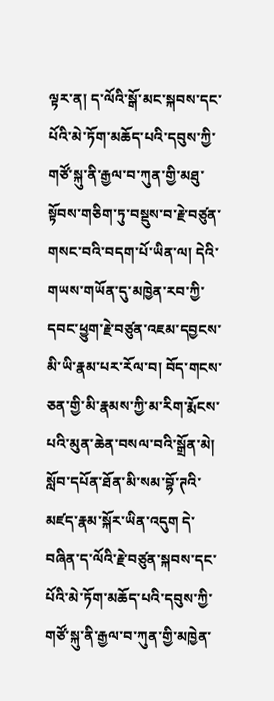ལྟར་ན། ད་ལོའི་སྒོ་མང་སྐབས་དང་པོའི་མེ་ཏོག་མཆོད་པའི་དབུས་ཀྱི་གཙོ་སྐུ་ནི་རྒྱལ་བ་ཀུན་གྱི་མཐུ་སྟོབས་གཅིག་ཏུ་བསྡུས་བ་རྗེ་བཙུན་གསང་བའི་བདག་པོ་ཡིན་ལ། དེའི་གཡས་གཡོན་དུ་མཁྱེན་རབ་ཀྱི་དབང་ཕྱུག་རྗེ་བཙུན་འཇམ་དབྱངས་མི་ཡི་རྣམ་པར་རོལ་བ། བོད་གངས་ཅན་གྱི་མི་རྣམས་ཀྱི་མ་རིག་རྨོངས་པའི་མུན་ཆེན་བསལ་བའི་སྒྲོན་མེ། སློབ་དཔོན་ཐོན་མི་སམ་བྷོ་ཊའི་མཛད་རྣམ་སྐོར་ཡིན་འདུག དེ་བཞིན་ད་ལོའི་རྗེ་བཙུན་སྐབས་དང་པོའི་མེ་ཏོག་མཆོད་པའི་དབུས་ཀྱི་གཙོ་སྐུ་ནི་རྒྱལ་བ་ཀུན་གྱི་མཁྱེན་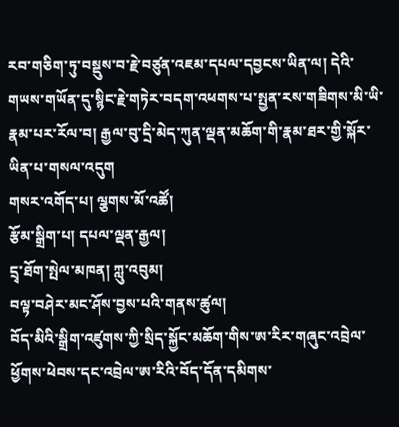རབ་གཅིག་ཏུ་བསྡུས་བ་རྗེ་བཙུན་འཇམ་དཔལ་དབྱངས་ཡིན་ལ། དེའི་གཡས་གཡོན་དུ་སྙིང་རྗེ་གཏེར་བདག་འཕགས་པ་སྤྱན་རས་གཟིགས་མི་ཡི་རྣམ་པར་རོལ་བ། རྒྱལ་བུ་དྲི་མེད་ཀུན་ལྡན་མཆོག་གི་རྣམ་ཐར་གྱི་སྐོར་ཡིན་པ་གསལ་འདུག
གསར་འགོད་པ། ལྕགས་མོ་འཚོ།
རྩོམ་སྒྲིག་པ། དཔལ་ལྡན་རྒྱལ།
དྲྭ་ཐོག་སྤེལ་མཁན། ཀླུ་འབུམ།
བལྟ་བཤེར་མང་ཤོས་བྱས་པའི་གནས་ཚུལ།
བོད་མིའི་སྒྲིག་འཛུགས་ཀྱི་སྲིད་སྐྱོང་མཆོག་གིས་ཨ་རིར་གཞུང་འབྲེལ་ཕྱོགས་ཕེབས་དང་འབྲེལ་ཨ་རིའི་བོད་དོན་དམིགས་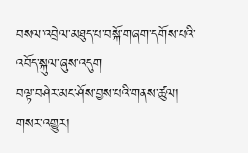བསལ་འབྲེལ་མཐུད་པ་བསྐོ་གཞག་དགོས་པའི་འབོད་སྐུལ་ཞུས་འདུག
བལྟ་བཤེར་མང་ཤོས་བྱས་པའི་གནས་ཚུལ།
གསར་འགྱུར།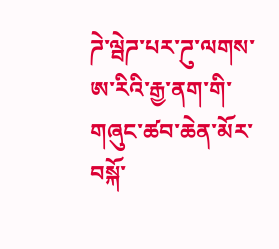ཌེ་ལྦེཌ་པར་ཌུ་ལགས་ཨ་རིའི་རྒྱ་ནག་གི་གཞུང་ཚབ་ཆེན་མོར་བསྐོ་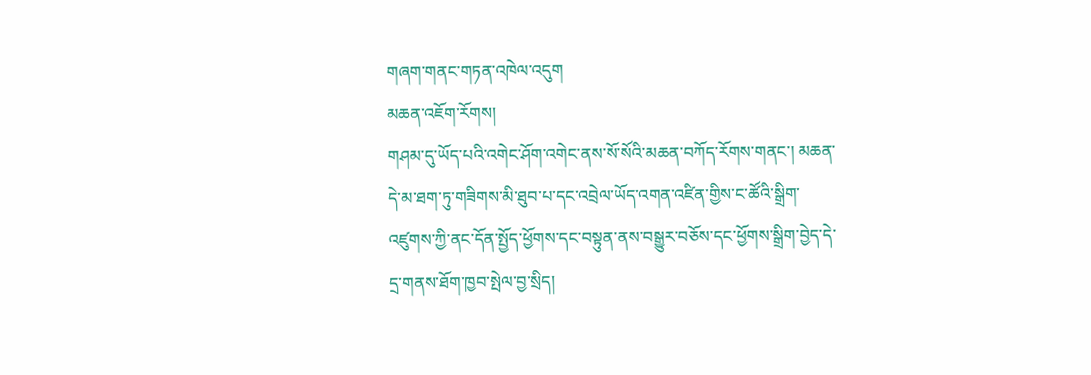གཞག་གནང་གཏན་འཁེལ་འདུག
མཆན་འཇོག་རོགས།
གཤམ་དུ་ཡོད་པའི་འགེང་ཤོག་འགེང་ནས་སོ་སོའི་མཆན་བཀོད་རོགས་གནང་། མཆན་དེ་མ་ཐག་ཏུ་གཟིགས་མི་ཐུབ་པ་དང་འབྲེལ་ཡོད་འགན་འཛིན་གྱིས་ང་ཚོའི་སྒྲིག་འཛུགས་ཀྱི་ནང་དོན་སྤྱོད་ཕྱོགས་དང་བསྟུན་ནས་བསྒྱུར་བཅོས་དང་ཕྱོགས་སྒྲིག་བྱེད་དེ་དྲ་གནས་ཐོག་ཁྱབ་སྤེལ་བྱ་སྲིད།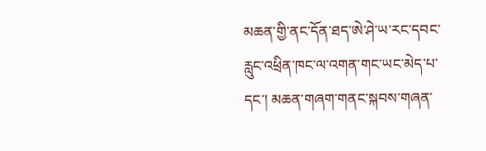མཆན་གྱི་ནང་དོན་ཐད་ཨེ་ཤེ་ཡ་རང་དབང་རླུང་འཕྲིན་ཁང་ལ་འགན་གང་ཡང་མེད་པ་དང་། མཆན་གཞག་གནང་སྐབས་གཞན་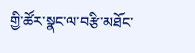གྱི་ཚོར་སྣང་ལ་བརྩི་མཐོང་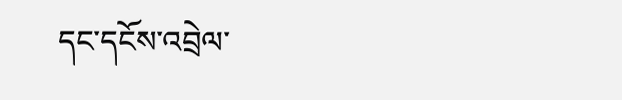དང་དངོས་འབྲེལ་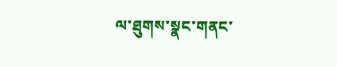ལ་ཐུགས་སྣང་གནང་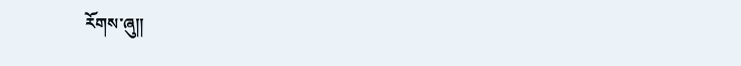རོགས་ཞུ༎